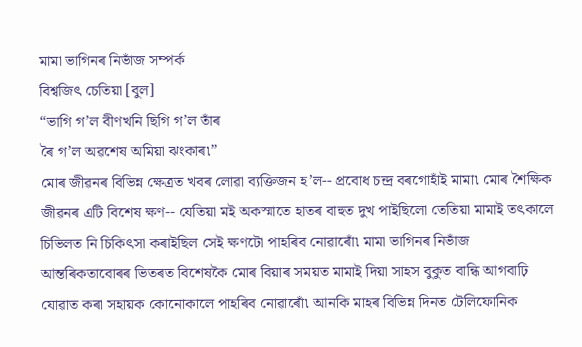মামা ভাগিনৰ নিভাঁজ সম্পৰ্ক
বিশ্বজিৎ চেতিয়া [বুল]
“ভাগি গ’ল বীণখনি ছিগি গ’ল তাঁৰ
ৰৈ গ’ল অৱশেষ অমিয়া ঝংকাৰ৷”
মোৰ জীৱনৰ বিভিন্ন ক্ষেত্ৰত খবৰ লোৱা ব্যক্তিজন হ’ল-- প্ৰবোধ চন্দ্ৰ বৰগোহাঁই মামা৷ মোৰ শৈক্ষিক জীৱনৰ এটি বিশেষ ক্ষণ-- যেতিয়া মই অকস্মাতে হাতৰ বাহুত দুখ পাইছিলো তেতিয়া মামাই তৎকালে চিভিলত নি চিকিৎসা কৰাইছিল সেই ক্ষণটো পাহৰিব নোৱাৰোঁ৷ মামা ভাগিনৰ নিভাঁজ আন্তৰিকতাবোৰৰ ভিতৰত বিশেষকৈ মোৰ বিয়াৰ সময়ত মামাই দিয়া সাহস বুকুত বান্ধি আগবাঢ়ি যোৱাত কৰা সহায়ক কোনোকালে পাহৰিব নোৱাৰোঁ৷ আনকি মাহৰ বিভিন্ন দিনত টেলিফোনিক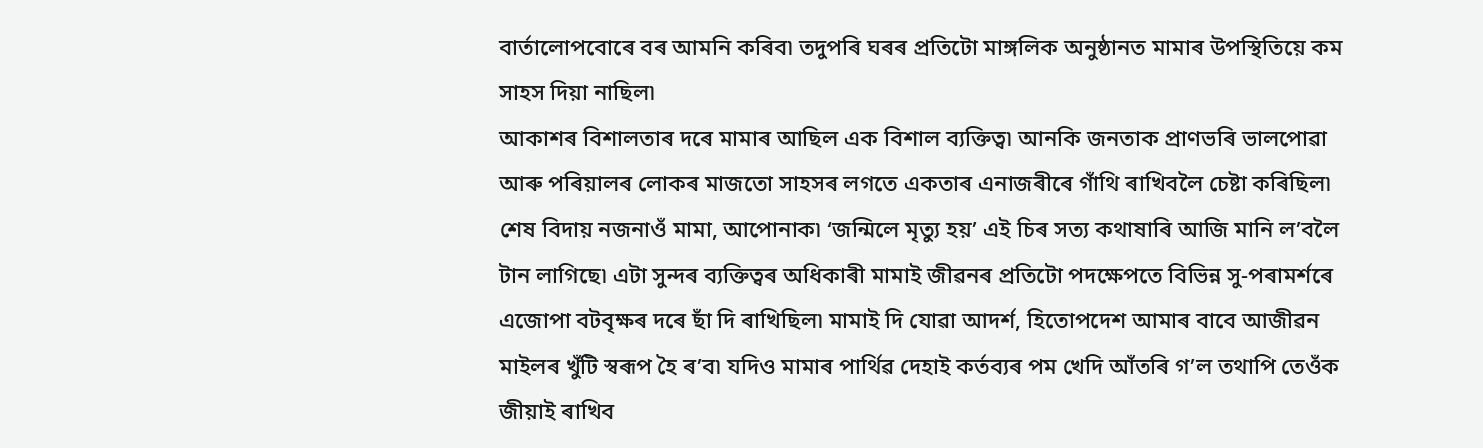বাৰ্তালোপবোৰে বৰ আমনি কৰিব৷ তদুপৰি ঘৰৰ প্ৰতিটো মাঙ্গলিক অনুষ্ঠানত মামাৰ উপস্থিতিয়ে কম সাহস দিয়া নাছিল৷
আকাশৰ বিশালতাৰ দৰে মামাৰ আছিল এক বিশাল ব্যক্তিত্ব৷ আনকি জনতাক প্ৰাণভৰি ভালপোৱা আৰু পৰিয়ালৰ লোকৰ মাজতো সাহসৰ লগতে একতাৰ এনাজৰীৰে গাঁথি ৰাখিবলৈ চেষ্টা কৰিছিল৷ শেষ বিদায় নজনাওঁ মামা, আপোনাক৷ ‘জন্মিলে মৃত্যু হয়’ এই চিৰ সত্য কথাষাৰি আজি মানি ল’বলৈ টান লাগিছে৷ এটা সুন্দৰ ব্যক্তিত্বৰ অধিকাৰী মামাই জীৱনৰ প্ৰতিটো পদক্ষেপতে বিভিন্ন সু-পৰামৰ্শৰে এজোপা বটবৃক্ষৰ দৰে ছাঁ দি ৰাখিছিল৷ মামাই দি যোৱা আদৰ্শ, হিতোপদেশ আমাৰ বাবে আজীৱন মাইলৰ খুঁটি স্বৰূপ হৈ ৰ’ব৷ যদিও মামাৰ পাৰ্থিৱ দেহাই কৰ্তব্যৰ পম খেদি আঁতৰি গ’ল তথাপি তেওঁক জীয়াই ৰাখিব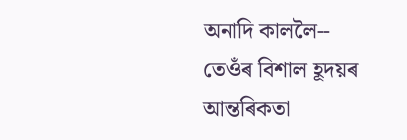অনাদি কাললৈ-- তেওঁৰ বিশাল হূদয়ৰ আন্তৰিকতা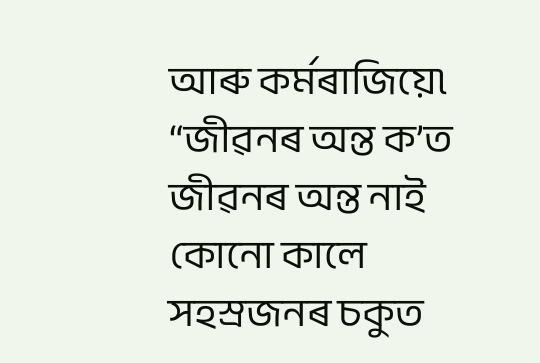আৰু কৰ্মৰাজিয়ে৷
“জীৱনৰ অন্ত ক’ত
জীৱনৰ অন্ত নাই কোনো কালে
সহস্ৰজনৰ চকুত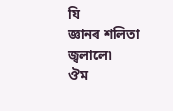যি
জ্ঞানৰ শলিতা জ্বলালে৷
ঔম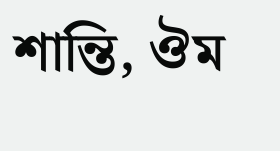শান্তি, ঔম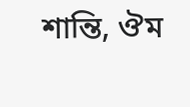শান্তি, ঔম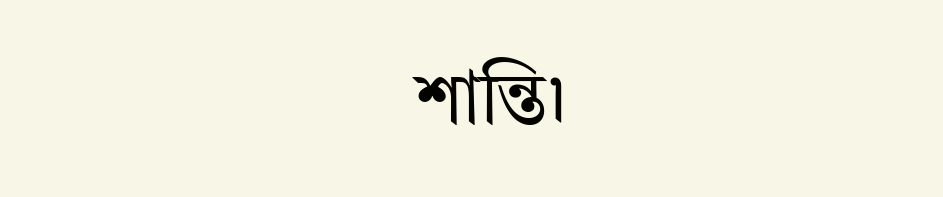শান্তি৷